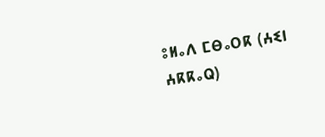ⵓⵍⴰⴷ ⵎⴱⴰⵔⴽ (ⵄⵉⵏ ⵄⴽⴽⴰⵕ)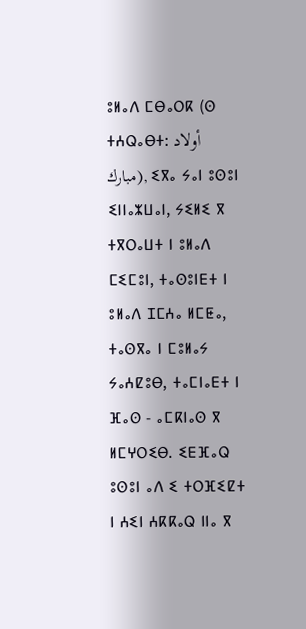ⵓⵍⴰⴷ ⵎⴱⴰⵔⴽ (ⵙ ⵜⵄⵕⴰⴱⵜ: أولاد مبارك), ⵉⴳⴰ ⵢⴰⵏ ⵓⵙⵓⵏ ⵉⵏⵏⴰⵣⵡⴰⵏ, ⵢⵉⵍⵉ ⴳ ⵜⴳⵔⴰⵡⵜ ⵏ ⵓⵍⴰⴷ ⵎⵉⵎⵓⵏ, ⵜⴰⵙⵓⵏⴹⵜ ⵏ ⵓⵍⴰⴷ ⵊⵎⵄⴰ ⵍⵎⵟⴰ, ⵜⴰⵙⴳⴰ ⵏ ⵎⵓⵍⴰⵢ ⵢⴰⵄⵇⵓⴱ, ⵜⴰⵎⵏⴰⴹⵜ ⵏ ⴼⴰⵙ - ⴰⵎⴽⵏⴰⵙ ⴳ ⵍⵎⵖⵔⵉⴱ. ⵉⴹⴼⴰⵕ ⵓⵙⵓⵏ ⴰⴷ ⵉ ⵜⵔⴼⵉⵇⵜ ⵏ ⵄⵉⵏ ⵄⴽⴽⴰⵕ ⵏⵏⴰ ⴳ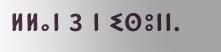ⵍⵍⴰⵏ 3 ⵏ ⵉⵙⵓⵏⵏ.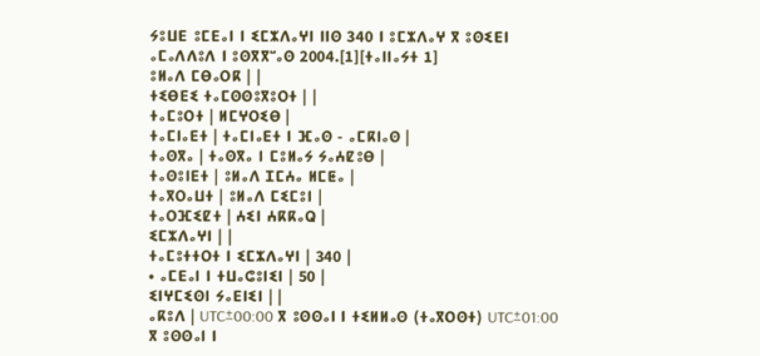ⵢⵓⵡⴹ ⵓⵎⴹⴰⵏ ⵏ ⵉⵎⵣⴷⴰⵖⵏ ⵏⵏⵙ 340 ⵏ ⵓⵎⵣⴷⴰⵖ ⴳ ⵓⵙⵉⴹⵏ ⴰⵎⴰⴷⴷⵓⴷ ⵏ ⵓⵙⴳⴳⵯⴰⵙ 2004.[1][ⵜⴰⵏⵏⴰⵢⵜ 1]
ⵓⵍⴰⴷ ⵎⴱⴰⵔⴽ | |
ⵜⵉⴱⴹⵉ ⵜⴰⵎⵙⵙⵓⴳⵓⵔⵜ | |
ⵜⴰⵎⵓⵔⵜ | ⵍⵎⵖⵔⵉⴱ |
ⵜⴰⵎⵏⴰⴹⵜ | ⵜⴰⵎⵏⴰⴹⵜ ⵏ ⴼⴰⵙ - ⴰⵎⴽⵏⴰⵙ |
ⵜⴰⵙⴳⴰ | ⵜⴰⵙⴳⴰ ⵏ ⵎⵓⵍⴰⵢ ⵢⴰⵄⵇⵓⴱ |
ⵜⴰⵙⵓⵏⴹⵜ | ⵓⵍⴰⴷ ⵊⵎⵄⴰ ⵍⵎⵟⴰ |
ⵜⴰⴳⵔⴰⵡⵜ | ⵓⵍⴰⴷ ⵎⵉⵎⵓⵏ |
ⵜⴰⵔⴼⵉⵇⵜ | ⵄⵉⵏ ⵄⴽⴽⴰⵕ |
ⵉⵎⵣⴷⴰⵖⵏ | |
ⵜⴰⵎⵓⵜⵜⵔⵜ ⵏ ⵉⵎⵣⴷⴰⵖⵏ | 340 |
• ⴰⵎⴹⴰⵏ ⵏ ⵜⵡⴰⵛⵓⵏⵉⵏ | 50 |
ⵉⵏⵖⵎⵉⵙⵏ ⵢⴰⴹⵏⵉⵏ | |
ⴰⴽⵓⴷ | UTC±00:00 ⴳ ⵓⵙⵙⴰⵏ ⵏ ⵜⵉⵍⵍⴰⵙ (ⵜⴰⴳⵔⵙⵜ) UTC±01:00 ⴳ ⵓⵙⵙⴰⵏ ⵏ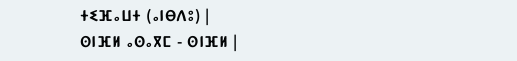ⵜⵉⴼⴰⵡⵜ (ⴰⵏⴱⴷⵓ) |
ⵙⵏⴼⵍ ⴰⵙⴰⴳⵎ - ⵙⵏⴼⵍ |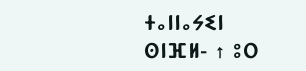ⵜⴰⵏⵏⴰⵢⵉⵏ
ⵙⵏⴼⵍ- ↑ ⵓⵔ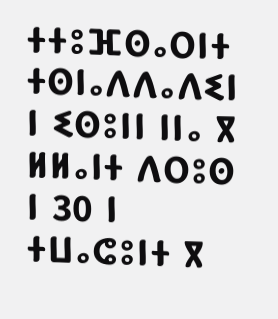ⵜⵜⵓⴼⵙⴰⵔⵏⵜ ⵜⵙⵏⴰⴷⴷⴰⴷⵉⵏ ⵏ ⵉⵙⵓⵏⵏ ⵏⵏⴰ ⴳ ⵍⵍⴰⵏⵜ ⴷⵔⵓⵙ ⵏ 30 ⵏ ⵜⵡⴰⵛⵓⵏⵜ ⴳ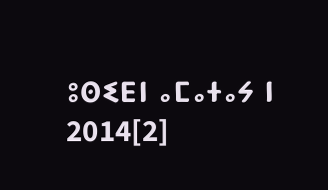ⵓⵙⵉⴹⵏ ⴰⵎⴰⵜⴰⵢ ⵏ 2014[2]